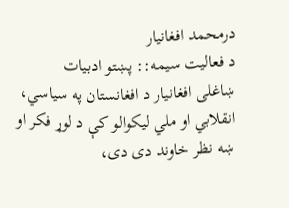درمحمد افغانیار
د فعالیت سیمه:: پښتو ادبیات
ښاغلی افغانیار د افغانستان په سياسي، انقلابي او ملي ليکوالو کې د لوړ فکر او ښه نظر خاوند دی دی،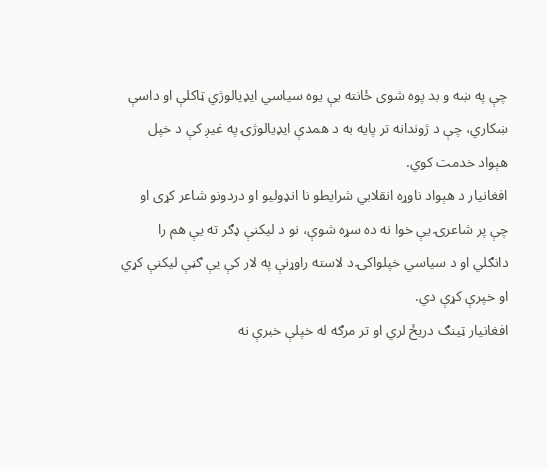چې په ښه و بد پوه شوی ځانته یې یوه سياسي ايډيالوژي ټاکلې او داسې ښکاري، چې د ژوندانه تر پایه به د همدې ایډیالوژۍ په غیږ کې د خپل هېواد خدمت کوي.
افغانيار د هېواد ناوړه انقلابي شرايطو نا انډولیو او دردونو شاعر کړی او چې پر شاعرۍ یې خوا نه ده سړه شوې، نو د ليکنې ډګر ته یې هم را دانګلي او د سياسي خپلواکۍ د لاسته راوړنې په لار کې يې ګڼې ليکنې کړي او خپرې کړې دي.
افغانیار ټینګ دریځ لري او تر مرګه له خپلې خبرې نه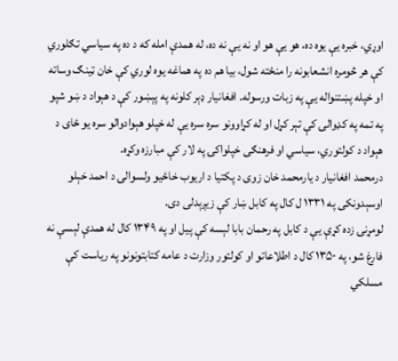اوړي، خبره يې يوه ده، هو يې هو او نه يې نه ده، له همدې امله که د ده په سياسي تګلوري کې هر څومره انشعابونه را منځته شول، بیا هم ده په هماغه يوه لوري کې خان ټینګ وساته او خپله پښتنواله يې په زبات ورسوله. افغانیار ډېر کلونه په پېښور کې د هېواد د ښو شپو په تمه په کډوالۍ کې تېر کړل او له کړاوونو سره سره یې له خپلو هېوادوالو سره یو ځای د هېواد د کولتوري، سياسي او فرهنګی خپلواکۍ په لار کې مبارزه وکړه.
درمحمد افغانیار د یارمحمد خان زوی د پکتيا د اریوب خاځیو ولسوالۍ د احمد خېلو اوسېدونکی په ۱۳۳۱ ل کال په کابل ښار کې زیږېدلی دی.
لومړنۍ زده کړې يې د کابل په رحمان بابا لېسه کې پیل او په ۱۳۴۹ کال له همدې لېسې نه فارغ شو، په ۱۳۵۰ کال د اطلاعاتو او کولتور وزارت د عامه کتابتونونو په ریاست کې مسلکي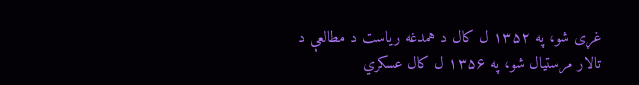غړی شو، په ۱۳۵۲ ل کال د همدغه ریاست د مطالعې د تالار مرستیال شو، په ۱۳۵۶ ل کال عسکري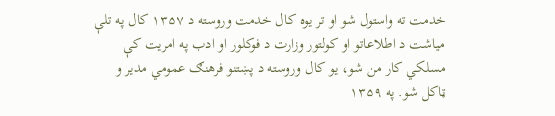خدمت ته واستول شو او تر یوه کال خدمت وروسته د ۱۳۵۷ کال په تلې میاشت د اطلاعاتو او کولتور وزارت د فوکلور او ادب په امریت کې مسلکي کار من شو، یو کال وروسته د پښتنو فرهنګ عمومي مدیر و ټاکل شو. په ۱۳۵۹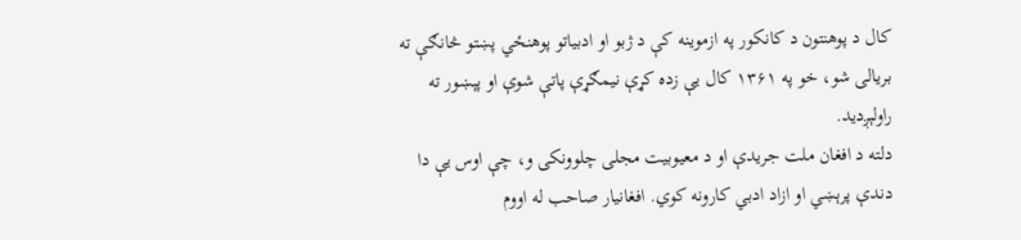کال د پوهنتون د کانکور په ازموینه کې د ژبو او ادبياتو پوهنځي پښتو څانګې ته بریالی شو، خو په ١٣۶١ کال يې زده کړې نيمګړې پاتې شوې او پېښور ته راولېږدید.
دلته د افغان ملت جريدې او د معیوبیت مجلی چلوونکی و، چې اوس یې دا دندې پرېښي او ازاد ادبي کارونه کوي. افغانیار صاحب له اووم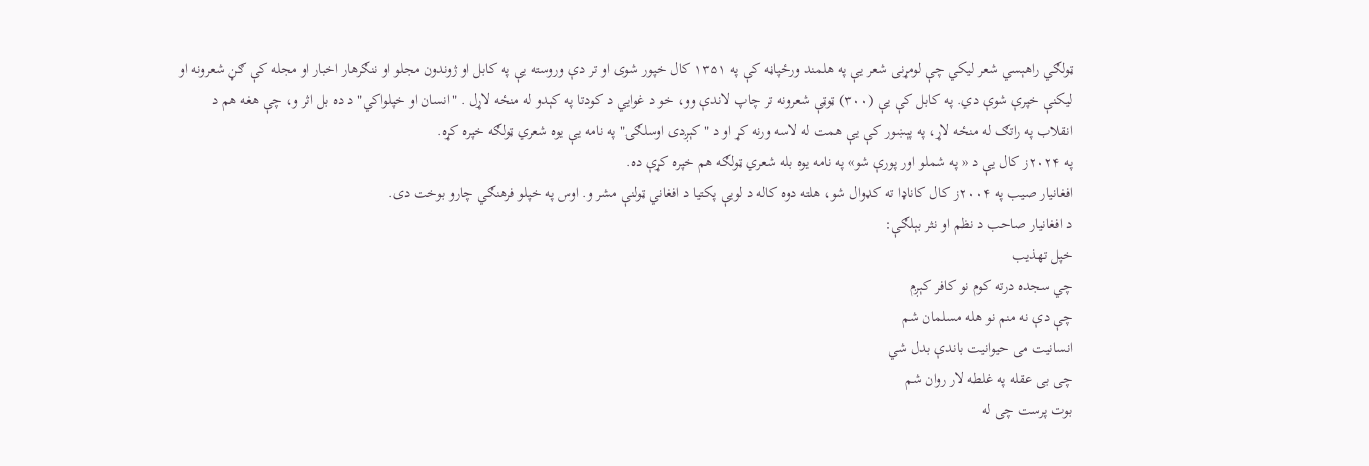ټولګي راهېسي شعر لیکي چې لومړنی شعر یې په هلمند ورځپاڼه کې په ۱۳۵۱ کال خپور شوی او تر دې وروسته یې په کابل او ژوندون مجلو او ننګرهار اخبار او مجله کې ګڼ شعرونه او ليکنې خپرې شوې دي. په کابل کې يې (۳۰۰) ټوټې شعرونه تر چاپ لاندې وو، خو د غوايي د کودتا په کېدو له منځه لاړل . "انسان او خپلواکي" د ده بل اثر و، چې هغه هم د انقلاب په راتګ له منځه لاړ، په پېښور کې یې همت له لاسه ورنه کړ او د "کېږدی اوسلګۍ" په نامه يې يوه شعري ټولګه خپره کړه.
په ۲۰۲۴ز کال یې د « په شملو اور پورې شو» په نامه یوه بله شعري ټولګه هم خپره کړې ده.
افغانیار صیب په ۲۰۰۴ز کال کاناډا ته کډوال شو، هلته دوه کاله د لویې پکتیا د افغاني ټولنې مشر و. اوس په خپلو فرهنګي چارو بوخت دی.
د افغانیار صاحب د نظم او نثر بېلګې:
خپل تهذیب
چي سجده درته کوم نو کافر کېږم
چې دې نه منم نو هله مسلمان شم
انسانیت می حیوانیت باندې بدل شي
چی بی عقله په غلطه لار روان شم
بوت پرست چی له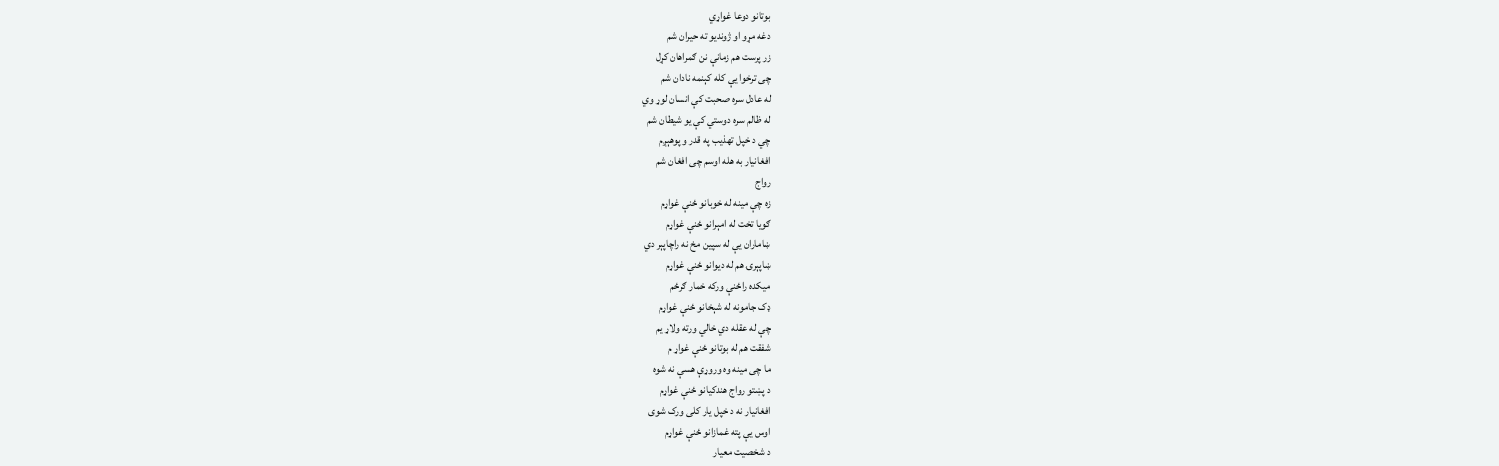بوتانو دوعا غواړي
دغه مړو او ژوندیو ته حیران شم
زر پرست هم زمانې نن ګمراهان کړل
چی ترخوا یې کله کېنمه نادان شم
له عادل سره صحبت کې انسان لوړ وي
له ظالم سره دوستي کې یو شیطان شم
چي د خپل تهذيب په قدر و پوهېږم
افغانیار به هله اوسم چی افغان شم
رواج
زه چې مينه له خوبانو ځنې غواړم
ګویا تخت له امېرانو ځنې غواړم
ښاماران یې له سپين مخ نه راچاپېر دي
ښاپېرۍ هم له دیوانو ځنې غواړم
میکده راځنې ورکه خمار ګرځم
ډک جامونه له شېخانو ځنې غواړم
چې له عقله دي خالي ورته ولاړ يم
شفقت هم له بوتانو ځنې غواړ م
ما چی مینه وه وروړې هسې نه شوه
د پښتو رواج هندکيانو ځنې غواړم
افغانیار نه د خپل یار کلی ورک شوی
اوس یې پته غمازانو ځنې غواړم
د شخصیت معیار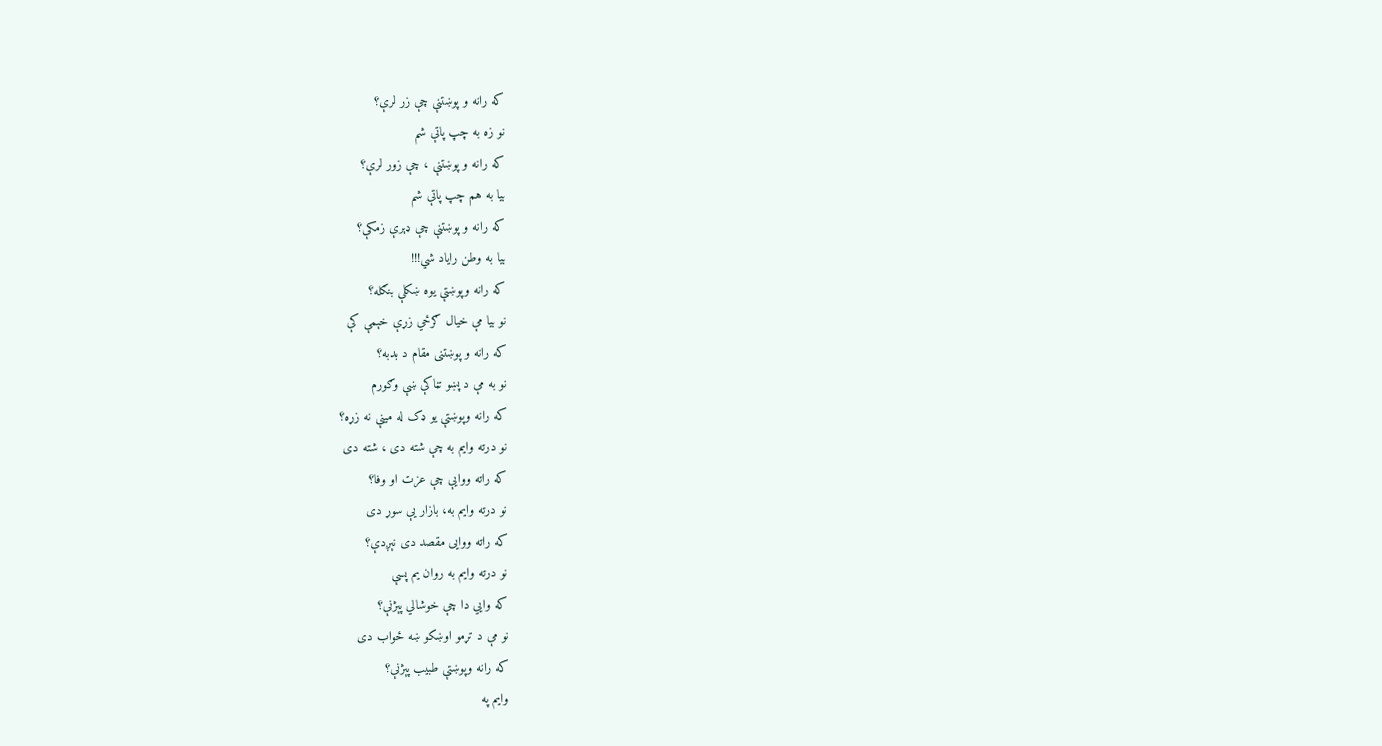که رانه و پوښتنې چې زر لرې؟
نو زه به چپ پاتې شم
که رانه و پوښتنې ، چې زور لرې؟
بیا به هم چپ پاتې شم
که رانه و پوښتنې چې ډېرې زمکې؟
بیا به وطن رایاد شي!!!
که رانه وپوښتې یوه ښکلې بنګله؟
نو بيا مې خیال ګرځي زړې خېمې کې
که رانه و پوښتنی مقام د بدبه؟
نو به مې د پښو تڼاکې ښې وګورم
که رانه وپوښتې یو ډک له مينې نه زړه؟
نو درته وایم به چې شته دی ، شته دی
که راته ووايې چې عزت او وفا؟
نو درته وایم به، بازار یې سوړ دی
که راته ووایی مقصد دی نېږدې؟
نو درته وایم به روان یم پسې
که وايي دا چې خوشالي پېژنې؟
نو مې د تړمو اوښکو ښه ځواب دی
که رانه وپوښتې طبیب پېژنې؟
وایم په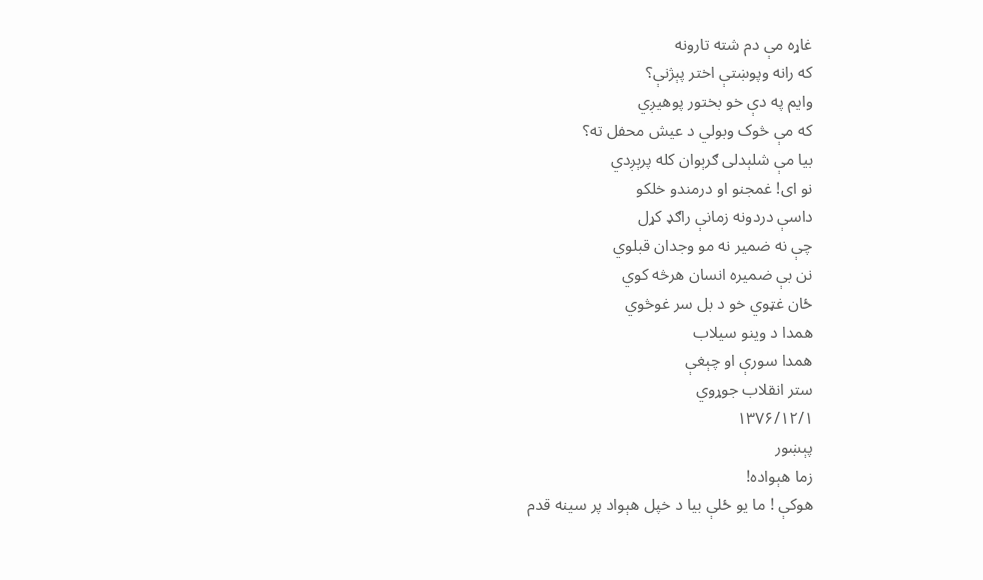غاړه مې دم شته تارونه
که رانه وپوښتې اختر پېژنې؟
وایم په دې خو بختور پوهيږي
که مې څوک وبولي د عیش محفل ته؟
بیا مې شلېدلی ګرېوان کله پرېږدي
نو ای! غمجنو او درمندو خلکو
داسې دردونه زمانې راګډ کړل
چې نه ضمير نه مو وجدان قبلوي
نن بې ضميره انسان هرڅه کوي
ځان غټوي خو د بل سر غوڅوي
همدا د وینو سیلاب
همدا سورې او چېغې
ستر انقلاب جوړوي
۱۳۷۶/۱۲/۱
پېښور
زما هېواده!
هوكې ! ما يو ځلې بيا د خپل هېواد پر سینه قدم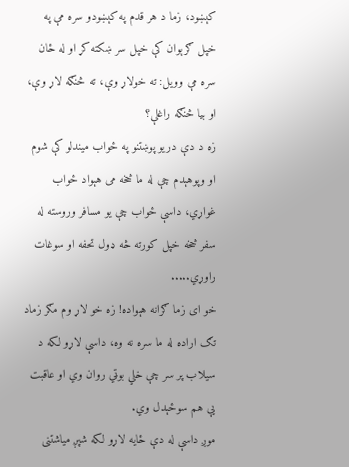کېښود، زما د هر قدم په کېښودو سره مې په خپل ګرېوان کې خپل سر ښکته کړ او له ځان سره مې وویل: ته خولاړ وې، ته څنګه لاړ وې، او بيا څنګه راغلې؟
زه د دې دريو پوښتنو په ځواب میندلو کې شوم او وپوهېدم چې له ما څخه می هېواد ځواب غواړي، داسې ځواب چې یو مسافر وروسته له سفر څخه خپل کورته څه ډول تحفه او سوغات راوړي.....
خو ای زما ګرانه هېواده! زه خو لاړ وم مګر زماد تګ اراده له ما سره نه وه، داسې لاړو لکه د سیلاب پر سر چې خلي بوټي روان وي او عاقبت يې هم سوځېدل وي.
موږ داسې له دې ځایه لاړو لکه شپږ میاشتنی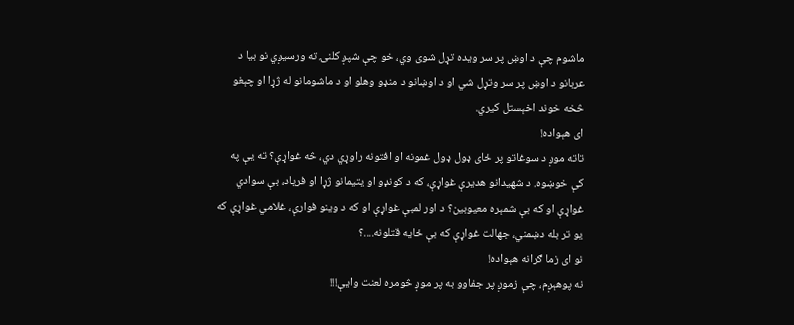ماشوم چې د اوښ پر سر ويده تړل شوی وي، خو چې شپږ کلنۍ ته ورسيږي نو بيا د عربانو د اوښ پر سر وتړل شي او د اوښانو د منډو وهلو او د ماشومانو له ژړا او چېغو څخه خوند اخېستل كيري.
ای هېواده!
تاته موږ د سوغاتو پر ځای ډول ډول غمونه او افتونه راوړي دي، څه غواړې؟ ته يې په کې خوښوه. د شهيدانو هدیرې غواړې، که د کونډو او یتیمانو ژړا او فرياد، بې سوادي غواړې او که بې شمېره معیوبين؟ د اور لمبې غواړې او که د وينو فوارې، غلامي غواړې که یو تر بله دښمني، جهالت غواړې که بې ځايه قتلونه....؟
نو ای زما ګرانه هېواده!
نه پوهېږم، چې زموږ پر جفاوو به پر موږ څومره لعنت وايې!!!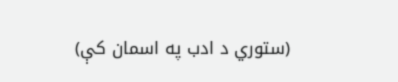(ستوري د ادب په اسمان کې)